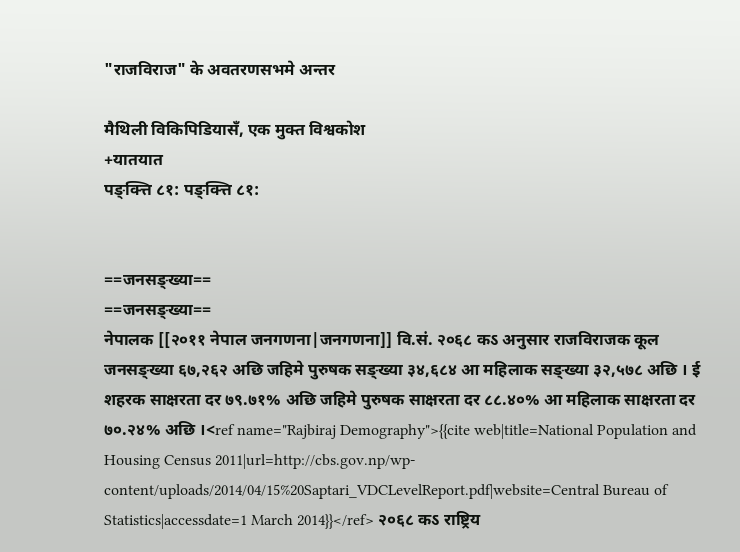"राजविराज" के अवतरणसभमे अन्तर

मैथिली विकिपिडियासँ, एक मुक्त विश्वकोश
+यातयात
पङ्क्त्ति ८१: पङ्क्त्ति ८१:


==जनसङ्ख्या==
==जनसङ्ख्या==
नेपालक [[२०११ नेपाल जनगणना|जनगणना]] वि.सं. २०६८ कऽ अनुसार राजविराजक कूल जनसङ्ख्या ६७,२६२ अछि जहिमे पुरुषक सङ्ख्या ३४,६८४ आ महिलाक सङ्ख्या ३२,५७८ अछि । ई शहरक साक्षरता दर ७९.७१% अछि जहिमे पुरुषक साक्षरता दर ८८.४०% आ महिलाक साक्षरता दर ७०.२४% अछि ।<ref name="Rajbiraj Demography">{{cite web|title=National Population and Housing Census 2011|url=http://cbs.gov.np/wp-content/uploads/2014/04/15%20Saptari_VDCLevelReport.pdf|website=Central Bureau of Statistics|accessdate=1 March 2014}}</ref> २०६८ कऽ राष्ट्रिय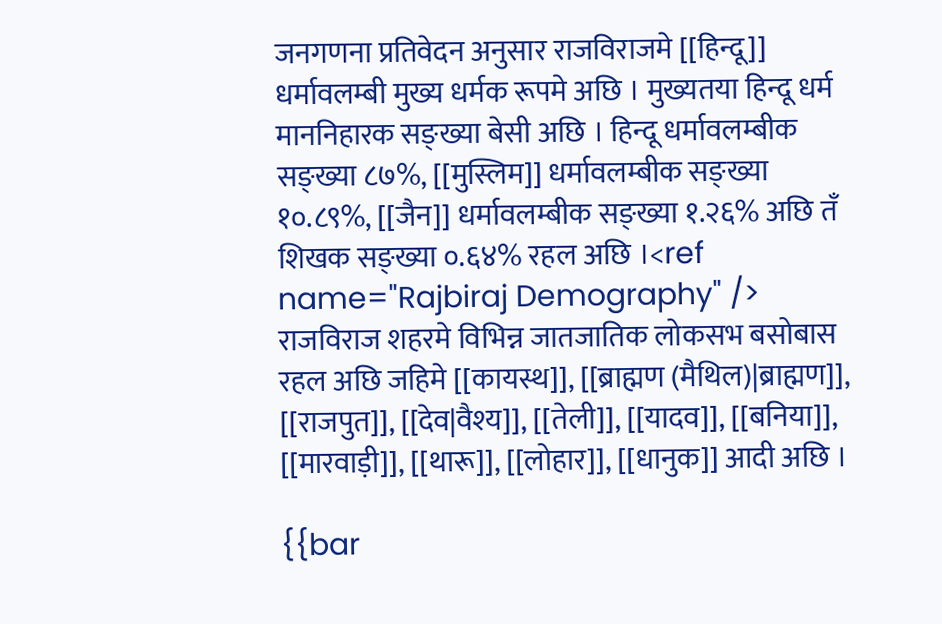जनगणना प्रतिवेदन अनुसार राजविराजमे [[हिन्दू]] धर्मावलम्बी मुख्य धर्मक रूपमे अछि । मुख्यतया हिन्दू धर्म माननिहारक सङ्ख्या बेसी अछि । हिन्दू धर्मावलम्बीक सङ्ख्या ८७%, [[मुस्लिम]] धर्मावलम्बीक सङ्ख्या १०.८९%, [[जैन]] धर्मावलम्बीक सङ्ख्या १.२६% अछि तँ शिखक सङ्ख्या ०.६४% रहल अछि ।<ref name="Rajbiraj Demography" /> राजविराज शहरमे विभिन्न जातजातिक लोकसभ बसोबास रहल अछि जहिमे [[कायस्थ]], [[ब्राह्मण (मैथिल)|ब्राह्मण]], [[राजपुत]], [[देव|वैश्य]], [[तेली]], [[यादव]], [[बनिया]], [[मारवाड़ी]], [[थारू]], [[लोहार]], [[धानुक]] आदी अछि ।

{{bar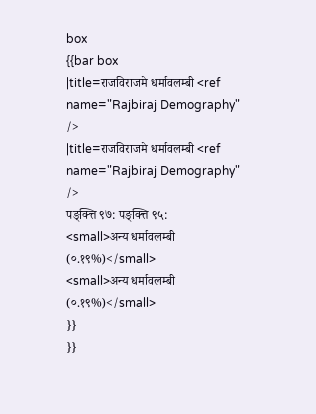box
{{bar box
|title=राजविराजमे धर्मावलम्बी <ref name="Rajbiraj Demography" />
|title=राजविराजमे धर्मावलम्बी <ref name="Rajbiraj Demography" />
पङ्क्त्ति ९७: पङ्क्त्ति ९५:
<small>अन्य धर्मावलम्बी (०.१९%)</small>
<small>अन्य धर्मावलम्बी (०.१९%)</small>
}}
}}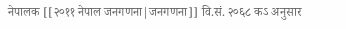नेपालक [[२०११ नेपाल जनगणना|जनगणना]] वि.सं. २०६८ कऽ अनुसार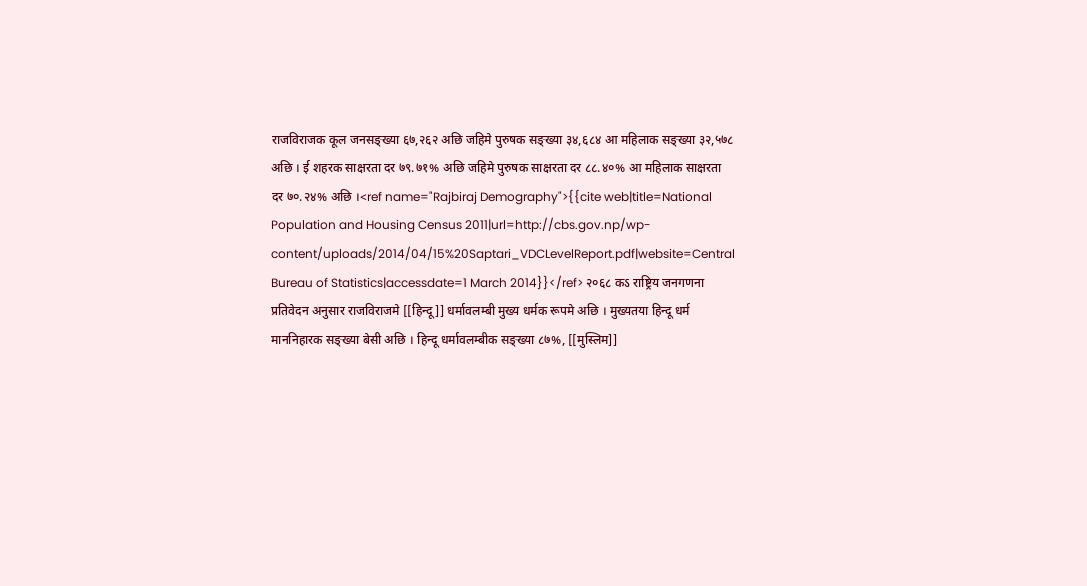राजविराजक कूल जनसङ्ख्या ६७,२६२ अछि जहिमे पुरुषक सङ्ख्या ३४,६८४ आ महिलाक सङ्ख्या ३२,५७८ अछि । ई शहरक साक्षरता दर ७९.७१% अछि जहिमे पुरुषक साक्षरता दर ८८.४०% आ महिलाक साक्षरता दर ७०.२४% अछि ।<ref name="Rajbiraj Demography">{{cite web|title=National Population and Housing Census 2011|url=http://cbs.gov.np/wp-content/uploads/2014/04/15%20Saptari_VDCLevelReport.pdf|website=Central Bureau of Statistics|accessdate=1 March 2014}}</ref> २०६८ कऽ राष्ट्रिय जनगणना प्रतिवेदन अनुसार राजविराजमे [[हिन्दू]] धर्मावलम्बी मुख्य धर्मक रूपमे अछि । मुख्यतया हिन्दू धर्म माननिहारक सङ्ख्या बेसी अछि । हिन्दू धर्मावलम्बीक सङ्ख्या ८७%, [[मुस्लिम]]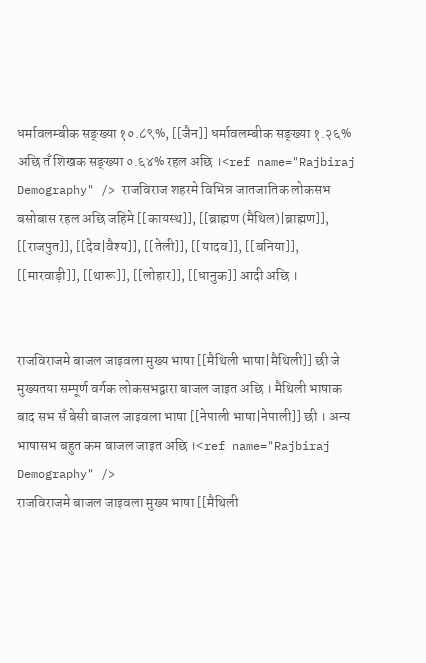धर्मावलम्बीक सङ्ख्या १०.८९%, [[जैन]] धर्मावलम्बीक सङ्ख्या १.२६% अछि तँ शिखक सङ्ख्या ०.६४% रहल अछि ।<ref name="Rajbiraj Demography" /> राजविराज शहरमे विभिन्न जातजातिक लोकसभ बसोबास रहल अछि जहिमे [[कायस्थ]], [[ब्राह्मण (मैथिल)|ब्राह्मण]], [[राजपुत]], [[देव|वैश्य]], [[तेली]], [[यादव]], [[बनिया]], [[मारवाड़ी]], [[थारू]], [[लोहार]], [[धानुक]] आदी अछि ।


राजविराजमे बाजल जाइवला मुख्य भाषा [[मैथिली भाषा|मैथिली]] छी जे मुख्यतया सम्पूर्ण वर्गक लोकसभद्वारा बाजल जाइत अछि । मैथिली भाषाक बाद सभ सँ बेसी बाजल जाइवला भाषा [[नेपाली भाषा|नेपाली]] छी । अन्य भाषासभ बहुत कम बाजल जाइत अछि ।<ref name="Rajbiraj Demography" />
राजविराजमे बाजल जाइवला मुख्य भाषा [[मैथिली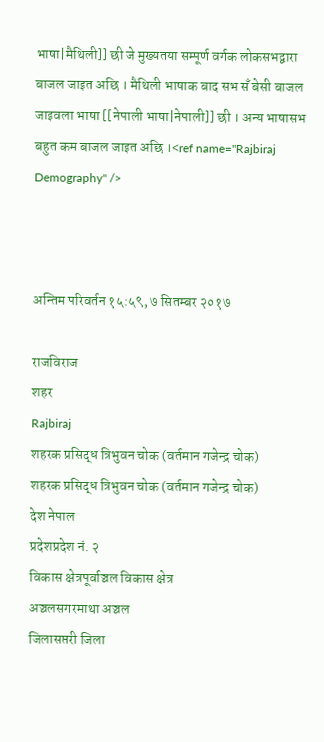भाषा|मैथिली]] छी जे मुख्यतया सम्पूर्ण वर्गक लोकसभद्वारा बाजल जाइत अछि । मैथिली भाषाक बाद सभ सँ बेसी बाजल जाइवला भाषा [[नेपाली भाषा|नेपाली]] छी । अन्य भाषासभ बहुत कम बाजल जाइत अछि ।<ref name="Rajbiraj Demography" />



अन्तिम परिवर्तन १५:५९, ७ सितम्बर २०१७

राजविराज
शहर
Rajbiraj
शहरक प्रसिद्ध त्रिभुवन चोक (वर्तमान गजेन्द्र चोक)
शहरक प्रसिद्ध त्रिभुवन चोक (वर्तमान गजेन्द्र चोक)
देश नेपाल
प्रदेशप्रदेश नं. २
विकास क्षेत्रपूर्वाञ्चल विकास क्षेत्र
अञ्चलसगरमाथा अञ्चल
जिलासप्तरी जिला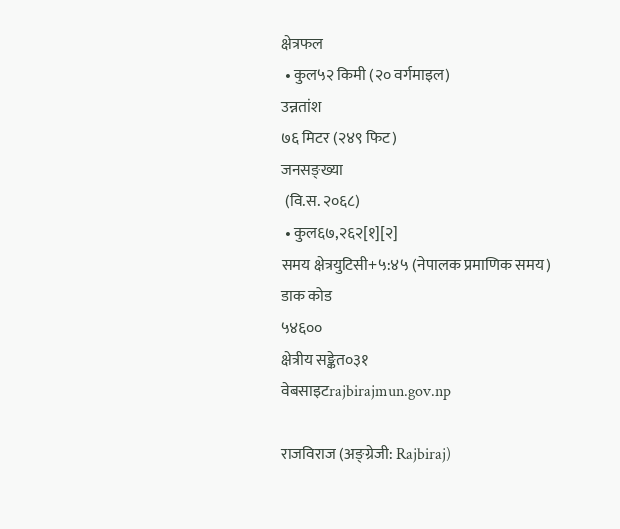क्षेत्रफल
 • कुल५२ किमी (२० वर्गमाइल)
उन्नतांश
७६ मिटर (२४९ फिट)
जनसङ्ख्या
 (वि.स. २०६८)
 • कुल६७,२६२[१][२]
समय क्षेत्रयुटिसी+५:४५ (नेपालक प्रमाणिक समय)
डाक कोड
५४६००
क्षेत्रीय सङ्केत०३१
वेबसाइटrajbirajmun.gov.np

राजविराज (अङ्ग्रेजी: Rajbiraj)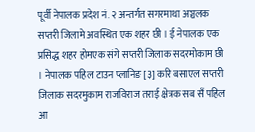पूर्वी नेपालक प्रदेश नं. २ अन्तर्गत सगरमाथा अञ्चलक सप्तरी जिलामे अवस्थित एक शहर छी । ई नेपालक एक प्रसिद्ध शहर होमएक संगे सप्तरी जिलाक सदरमोकाम छी । नेपालक पहिल टाउन प्लानिङ[३] करि बसाएल सप्तरी जिलाक सदरमुकाम राजविराज तराई क्षेत्रक सब सँ पहिल आ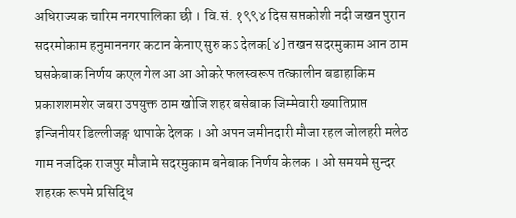अधिराज्यक चारिम नगरपालिका छी । वि.सं. १९९४ दिस सप्तकोशी नदी जखन पुरान सदरमोकाम हनुमाननगर कटान केनाए सुरु कऽ देलक[४] तखन सदरमुकाम आन ठाम घसकेबाक निर्णय कएल गेल आ आ ओकरे फलस्वरूप तत्कालीन बडाहाकिम प्रकाशशमशेर जबरा उपयुक्त ठाम खोजि शहर बसेबाक जिम्मेवारी ख्यातिप्राप्त इन्जिनीयर डिल्लीजङ्ग थापाके देलक । ओ अपन जमीनदारी मौजा रहल जोलहरी मलेठ गाम नजदिक राजपुर मौजामे सदरमुकाम बनेबाक निर्णय केलक । ओ समयमे सुन्दर शहरक रूपमे प्रसिद्धि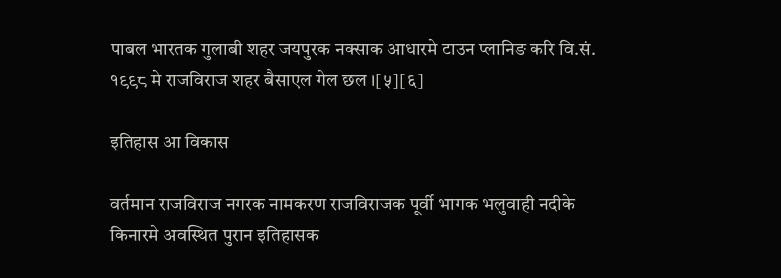पाबल भारतक गुलाबी शहर जयपुरक नक्साक आधारमे टाउन प्लानिङ करि वि.सं. १९९८ मे राजविराज शहर बैसाएल गेल छल ।[५][६]

इतिहास आ विकास

वर्तमान राजविराज नगरक नामकरण राजविराजक पूर्वी भागक भलुवाही नदीके किनारमे अवस्थित पुरान इतिहासक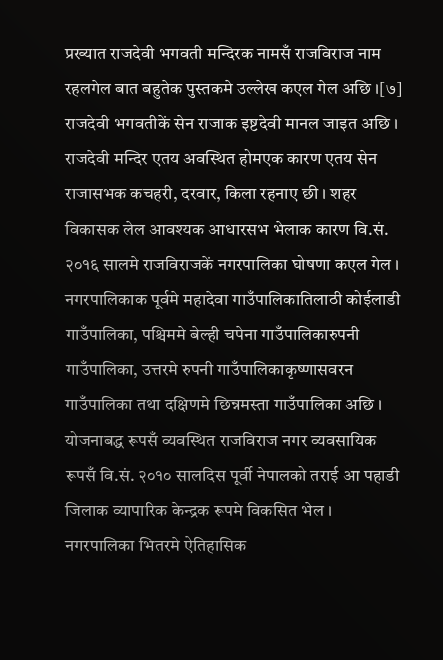प्रख्यात राजदेवी भगवती मन्दिरक नामसँ राजविराज नाम रहलगेल बात बहुतेक पुस्तकमे उल्लेख कएल गेल अछि ।[७] राजदेवी भगवतीकें सेन राजाक इष्टदेवी मानल जाइत अछि । राजदेवी मन्दिर एतय अवस्थित होमएक कारण एतय सेन राजासभक कचहरी, दरवार, किला रहनाए छी । शहर विकासक लेल आवश्यक आधारसभ भेलाक कारण वि.सं. २०१६ सालमे राजविराजकें नगरपालिका घोषणा कएल गेल । नगरपालिकाक पूर्वमे महादेवा गाउँपालिकातिलाठी कोईलाडी गाउँपालिका, पश्चिममे बेल्ही चपेना गाउँपालिकारुपनी गाउँपालिका, उत्तरमे रुपनी गाउँपालिकाकृष्णासवरन गाउँपालिका तथा दक्षिणमे छिन्नमस्ता गाउँपालिका अछि । योजनाबद्ध रूपसँ व्यवस्थित राजविराज नगर व्यवसायिक रूपसँ वि.सं. २०१० सालदिस पूर्वी नेपालको तराई आ पहाडी जिलाक व्यापारिक केन्द्रक रूपमे विकसित भेल । नगरपालिका भितरमे ऐतिहासिक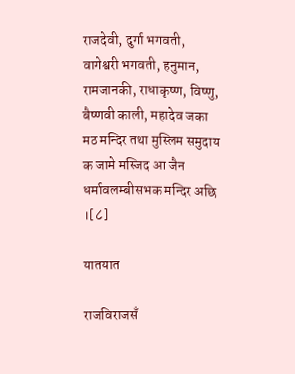राजदेवी, दुर्गा भगवती, वागेश्वरी भगवती, हनुमान, रामजानकी, राधाकृष्ण, विष्णु, बैष्णवी काली, महादेव जका मठ मन्दिर तथा मुस्लिम समुदाय क जामे मस्जिद आ जैन धर्मावलम्बीसभक मन्दिर अछि ।[८]

यातयात

राजविराजसँ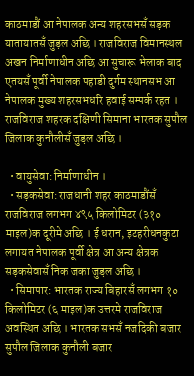काठमाडौं आ नेपालक अन्य शहरसभसँ सड़क यातायातसँ जुड़ल अछि । राजविराज विमानस्थल अखन निर्माणाधीन अछि आ सुचारू भेलाक बाद एतयसँ पूर्वी नेपालक पहाडी दुर्गम स्थानसभ आ नेपालक मुख्य शहरसभधरि हवाई सम्पर्क रहत । राजविराज शहरक दक्षिणी सिमाना भारतक सुपौल जिलाक कुनौलीसँ जुड़ल अछि ।

  • वायुसेवा: निर्माणाधीन ।
  • सड़कसेवा: राजधानी शहर काठमाडौंसँ राजविराज लगभग ४९५ किलोमिटर (३१० माइल)क दूरीमे अछि । ई धरान, इटहरीधनकुटा लगायत नेपालक पूर्वी क्षेत्र आ अन्य क्षेत्रक सड़कसेवासँ निक जका जुड़ल अछि ।
  • सिमापार: भारतक राज्य बिहारसँ लगभग १० किलोमिटर (६ माइल)क उत्तरमे राजविराज अवस्थित अछि । भारतक सभसँ नजदिकी बजार सुपौल जिलाक कुनौली बजार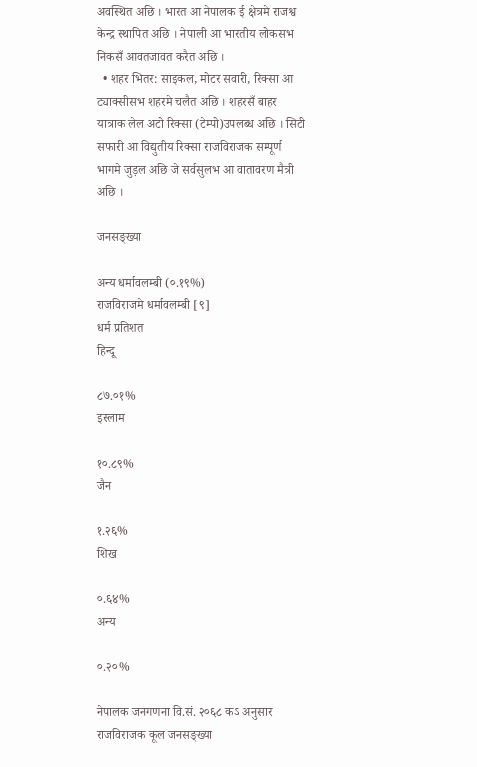अवस्थित अछि । भारत आ नेपालक ई क्षेत्रमे राजश्व केन्द्र स्थापित अछि । नेपाली आ भारतीय लोकसभ निकसँ आवतजावत करैत अछि ।
  • शहर भितर: साइकल, मोटर सवारी, रिक्सा आ ट्याक्सीसभ शहरमे चलैत अछि । शहरसँ बाहर यात्राक लेल अटो रिक्सा (टेम्पो)उपलब्ध अछि । सिटी सफारी आ विद्युतीय रिक्सा राजविराजक सम्पूर्ण भागमे जुड़ल अछि जे सर्वसुलभ आ वातावरण मैत्री अछि ।

जनसङ्ख्या

अन्य धर्मावलम्बी (०.१९%)
राजविराजमे धर्मावलम्बी [९]
धर्म प्रतिशत
हिन्दू

८७.०१%
इस्लाम

१०.८९%
जैन

१.२६%
शिख

०.६४%
अन्य

०.२०%

नेपालक जनगणना वि.सं. २०६८ कऽ अनुसार राजविराजक कूल जनसङ्ख्या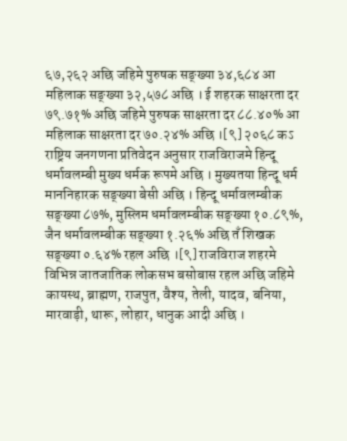६७,२६२ अछि जहिमे पुरुषक सङ्ख्या ३४,६८४ आ महिलाक सङ्ख्या ३२,५७८ अछि । ई शहरक साक्षरता दर ७९.७१% अछि जहिमे पुरुषक साक्षरता दर ८८.४०% आ महिलाक साक्षरता दर ७०.२४% अछि ।[९] २०६८ कऽ राष्ट्रिय जनगणना प्रतिवेदन अनुसार राजविराजमे हिन्दू धर्मावलम्बी मुख्य धर्मक रूपमे अछि । मुख्यतया हिन्दू धर्म माननिहारक सङ्ख्या बेसी अछि । हिन्दू धर्मावलम्बीक सङ्ख्या ८७%, मुस्लिम धर्मावलम्बीक सङ्ख्या १०.८९%, जैन धर्मावलम्बीक सङ्ख्या १.२६% अछि तँ शिखक सङ्ख्या ०.६४% रहल अछि ।[९] राजविराज शहरमे विभिन्न जातजातिक लोकसभ बसोबास रहल अछि जहिमे कायस्थ, ब्राह्मण, राजपुत, वैश्य, तेली, यादव, बनिया, मारवाड़ी, थारू, लोहार, धानुक आदी अछि ।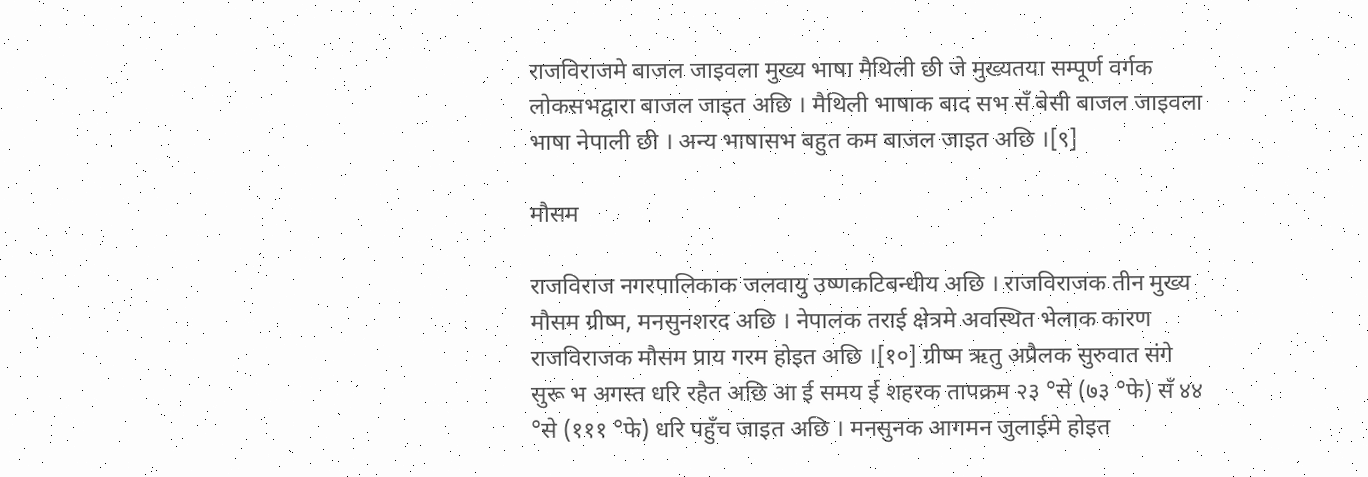राजविराजमे बाजल जाइवला मुख्य भाषा मैथिली छी जे मुख्यतया सम्पूर्ण वर्गक लोकसभद्वारा बाजल जाइत अछि । मैथिली भाषाक बाद सभ सँ बेसी बाजल जाइवला भाषा नेपाली छी । अन्य भाषासभ बहुत कम बाजल जाइत अछि ।[९]

मौसम

राजविराज नगरपालिकाक जलवायु उष्णकटिबन्धीय अछि । राजविराजक तीन मुख्य मौसम ग्रीष्म, मनसुनशरद अछि । नेपालक तराई क्षेत्रमे अवस्थित भेलाक कारण राजविराजक मौसम प्राय गरम होइत अछि ।[१०] ग्रीष्म ऋतु अप्रैलक सुरुवात संगे सुरू भ अगस्त धरि रहैत अछि आ ई समय ई शहरक तापक्रम २३ °से (७३ °फे) सँ ४४ °से (१११ °फे) धरि पहुँच जाइत अछि । मनसुनक आगमन जुलाईमे होइत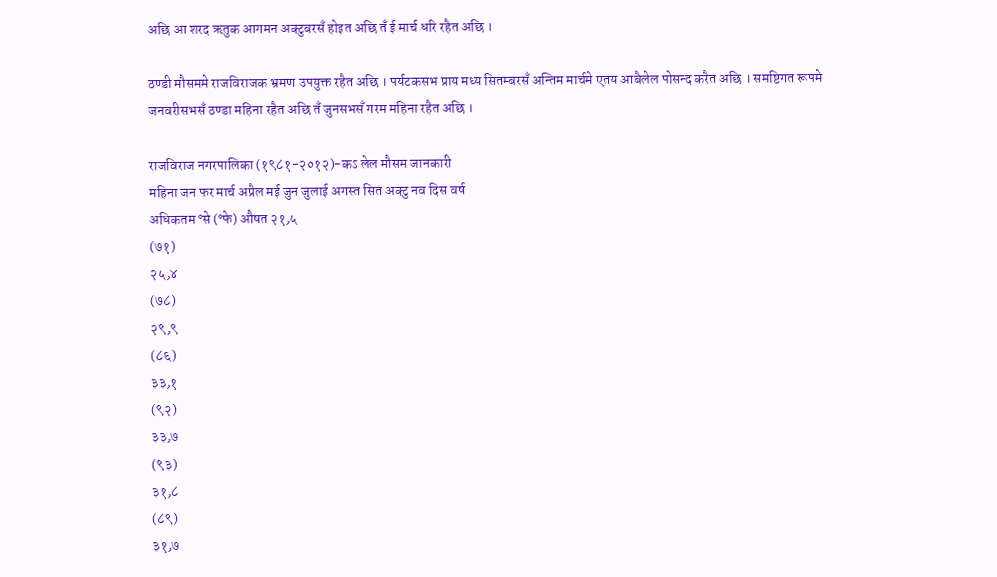अछि आ शरद ऋतुक आगमन अक्टुबरसँ होइत अछि तँ ई मार्च धरि रहैत अछि ।

ठण्डी मौसममे राजविराजक भ्रमण उपयुक्त रहैत अछि । पर्यटकसभ प्राय मध्य सितम्बरसँ अन्तिम मार्चमे एतय आबैलेल पोसन्द करैत अछि । समष्टिगत रूपमे जनवरीसभसँ ठण्डा महिना रहैत अछि तँ जुनसभसँ गरम महिना रहैत अछि ।

राजविराज नगरपालिका (१९८१-२०१२)-कऽ लेल मौसम जानकारी
महिना जन फर मार्च अप्रैल मई जुन जुलाई अगस्त सित अक्टु नव दिस वर्ष
अधिकतम °से (°फे) औषत २१٫५
(७१)
२५٫४
(७८)
२९٫९
(८६)
३३٫१
(९२)
३३٫७
(९३)
३१٫८
(८९)
३१٫७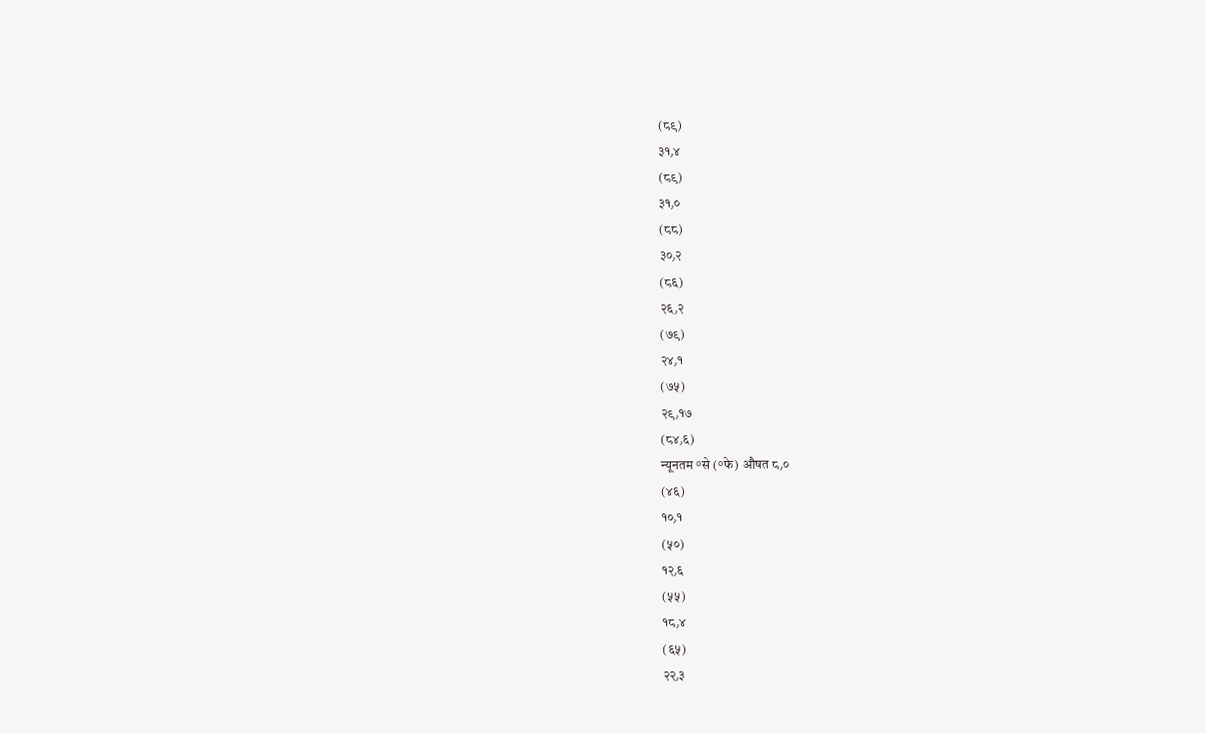(८९)
३१٫४
(८९)
३१٫०
(८८)
३०٫२
(८६)
२६٫२
(७९)
२४٫१
(७५)
२९٫१७
(८४٫६)
न्यूनतम °से (°फे) औषत ८٫०
(४६)
१०٫१
(५०)
१२٫६
(५५)
१८٫४
(६५)
२२٫३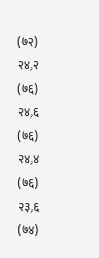(७२)
२४٫२
(७६)
२४٫६
(७६)
२४٫४
(७६)
२३٫६
(७४)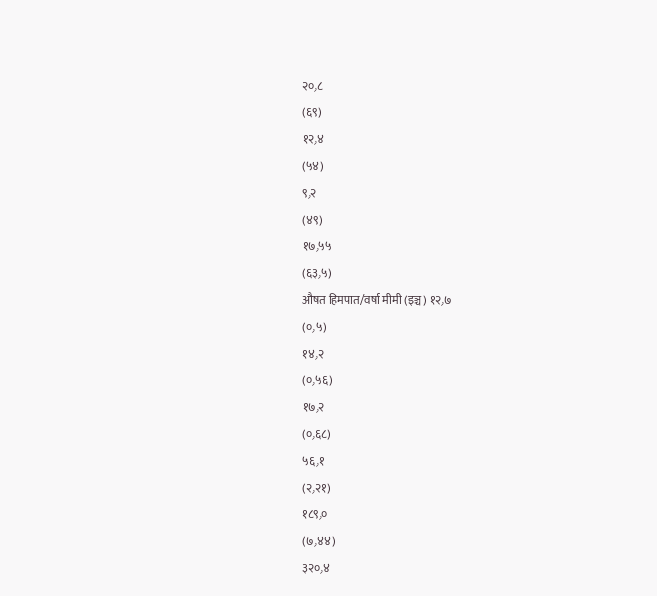२०٫८
(६९)
१२٫४
(५४)
९٫२
(४९)
१७٫५५
(६३٫५)
औषत हिमपात/वर्षा मीमी (इञ्च) १२٫७
(०٫५)
१४٫२
(०٫५६)
१७٫२
(०٫६८)
५६٫१
(२٫२१)
१८९٫०
(७٫४४)
३२०٫४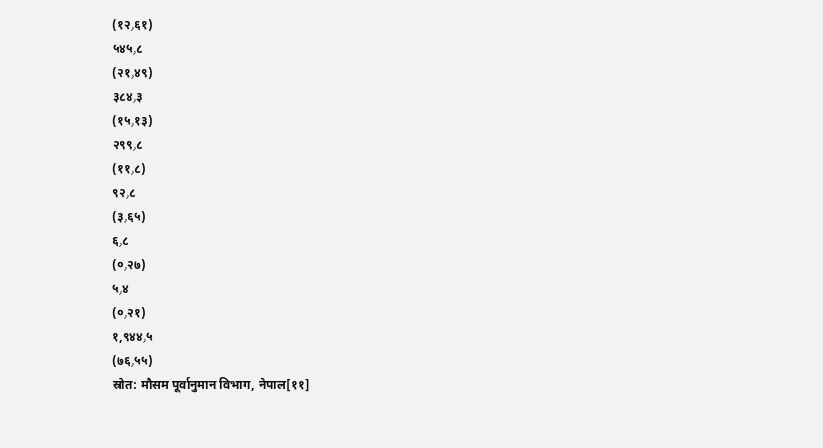(१२٫६१)
५४५٫८
(२१٫४९)
३८४٫३
(१५٫१३)
२९९٫८
(११٫८)
९२٫८
(३٫६५)
६٫८
(०٫२७)
५٫४
(०٫२१)
१,९४४٫५
(७६٫५५)
स्रोत: मौसम पूर्वानुमान विभाग, नेपाल[११]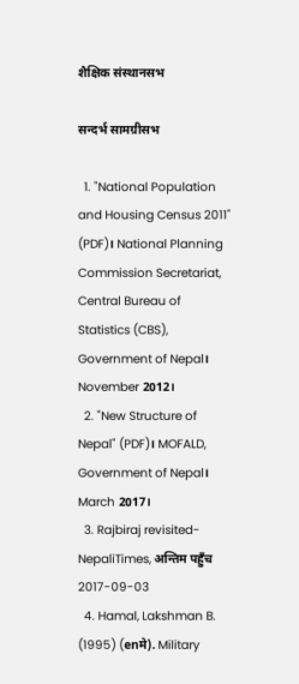शैक्षिक संस्थानसभ

सन्दर्भ सामग्रीसभ

  1. "National Population and Housing Census 2011" (PDF)। National Planning Commission Secretariat, Central Bureau of Statistics (CBS), Government of Nepal। November 2012।
  2. "New Structure of Nepal" (PDF)। MOFALD, Government of Nepal। March 2017।
  3. Rajbiraj revisited-NepaliTimes, अन्तिम पहुँच 2017-09-03
  4. Hamal, Lakshman B. (1995) (enमे). Military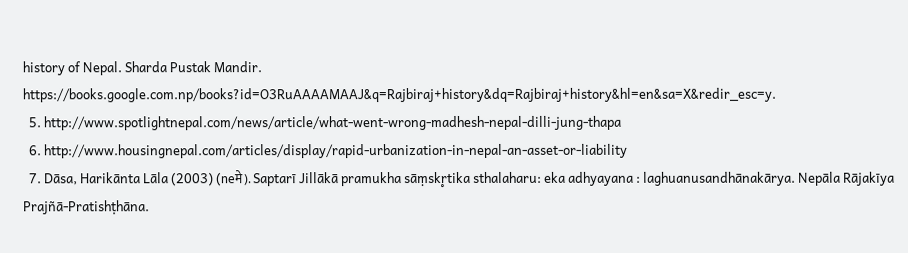history of Nepal. Sharda Pustak Mandir. https://books.google.com.np/books?id=O3RuAAAAMAAJ&q=Rajbiraj+history&dq=Rajbiraj+history&hl=en&sa=X&redir_esc=y.
  5. http://www.spotlightnepal.com/news/article/what-went-wrong-madhesh-nepal-dilli-jung-thapa
  6. http://www.housingnepal.com/articles/display/rapid-urbanization-in-nepal-an-asset-or-liability
  7. Dāsa, Harikānta Lāla (2003) (neमे). Saptarī Jillākā pramukha sāṃskr̥tika sthalaharu: eka adhyayana : laghuanusandhānakārya. Nepāla Rājakīya Prajñā-Pratishṭhāna.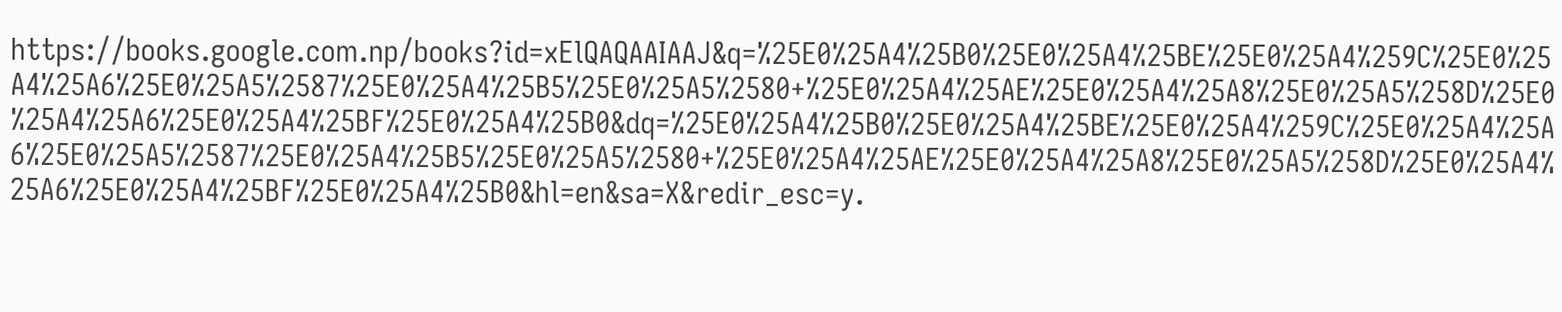https://books.google.com.np/books?id=xElQAQAAIAAJ&q=%25E0%25A4%25B0%25E0%25A4%25BE%25E0%25A4%259C%25E0%25A4%25A6%25E0%25A5%2587%25E0%25A4%25B5%25E0%25A5%2580+%25E0%25A4%25AE%25E0%25A4%25A8%25E0%25A5%258D%25E0%25A4%25A6%25E0%25A4%25BF%25E0%25A4%25B0&dq=%25E0%25A4%25B0%25E0%25A4%25BE%25E0%25A4%259C%25E0%25A4%25A6%25E0%25A5%2587%25E0%25A4%25B5%25E0%25A5%2580+%25E0%25A4%25AE%25E0%25A4%25A8%25E0%25A5%258D%25E0%25A4%25A6%25E0%25A4%25BF%25E0%25A4%25B0&hl=en&sa=X&redir_esc=y.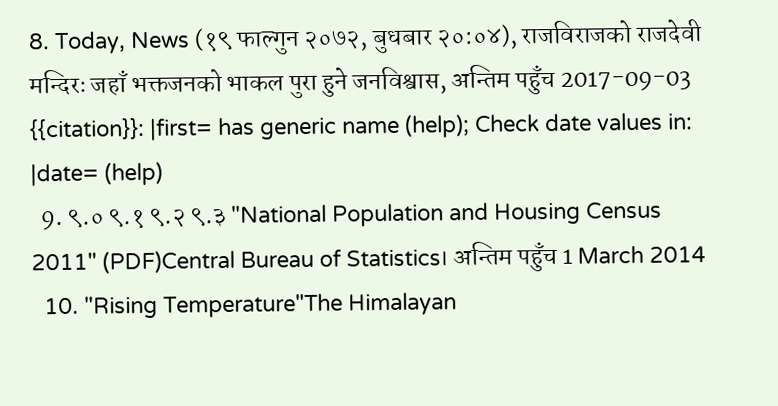8. Today, News (१९ फाल्गुन २०७२, बुधबार २०:०४), राजविराजको राजदेवी मन्दिरः जहाँ भक्तजनको भाकल पुरा हुने जनविश्वास, अन्तिम पहुँच 2017-09-03 {{citation}}: |first= has generic name (help); Check date values in: |date= (help)
  9. ९.० ९.१ ९.२ ९.३ "National Population and Housing Census 2011" (PDF)Central Bureau of Statistics। अन्तिम पहुँच 1 March 2014
  10. "Rising Temperature"The Himalayan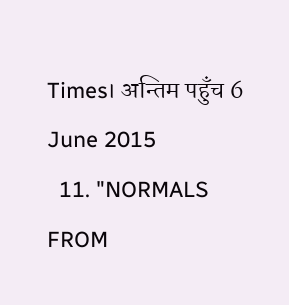Times। अन्तिम पहुँच 6 June 2015
  11. "NORMALS FROM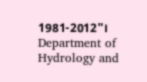1981-2012"। Department of Hydrology and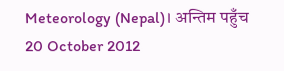Meteorology (Nepal)। अन्तिम पहुँच 20 October 2012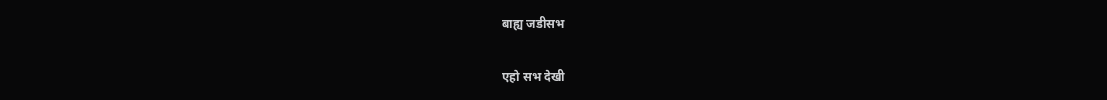बाह्य जडीसभ

एहो सभ देखी